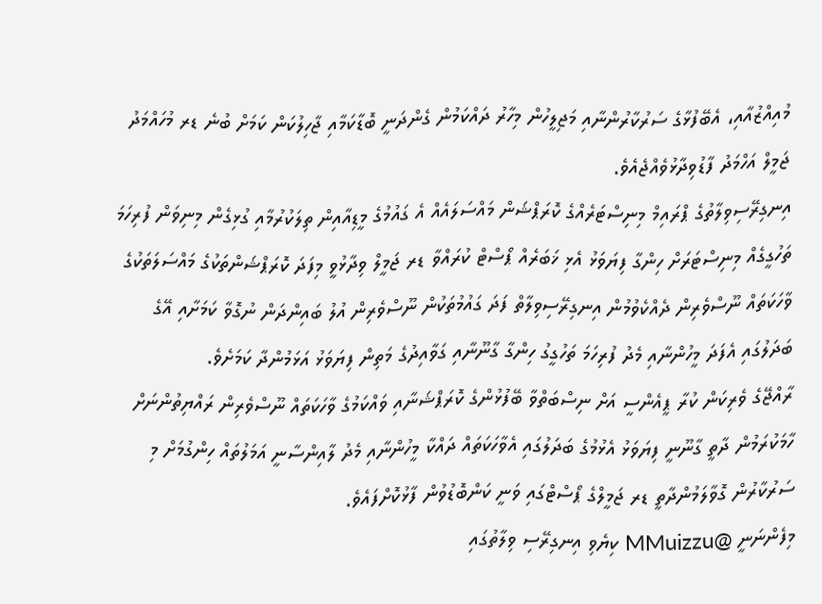މުއިއްޒުއާއި، އެބޭފުޅާގެ ސަރުކާރުންނާއި މަޖިލީހުން މިހާރު ދައްކަމުން ގެންދަނީ ބޮޑާކަމާއި ޖާހިލުކަން ކަމަށް ބުނެ ޑރ މުހައްމަދު ޖަމީލް އަހްމަދު ފާޑުވިދާޅުވެއްޖެއެވެ.
އިނގިރޭސިވިލާތުގެ ޕްރައިމް މިނިސްޓަރެއްގެ ކޮރަޕްޝަން މައްސަލައެއް އެ ގައުމުގެ މީޑިއާއިން ތިލަކުރުމާއި ގުޅިގެން މިނިވަން ފުރިހަމަ ތަހުގީގެއް މިނިސްޓަރަށް ހިންގާ ފިޔަވަޅު އެޅި ޚަބަރެއް ޕޯސްޓް ކުރައްވާ ޑރ ޖަމީލް ވިދާޅުވީ މިފަދަ ކޮރަޕްޝަންތަކުގެ މައްސަލަތަކުގެ ވާހަކަތައް ނޫސްވެރިން ދެއްކެވުމުން އިނގިރޭސިވިލާތް ފަދަ ގައުމުތަކުން ނޫސްވެރިން އުލު ބައިންދަން ނުގޮވާ ކަމަށާއި އޭގެ ބަދަލުގައި އެފަދަ މީހުންނާއި މެދު ފުރިހަމަ ތަހުގީގު ހިންގާ ގާނޫނާއި ގަވާއިދުގެ މަތިން ފިޔަވަޅު އަޅަމުންދާ ކަމަށެވެ.
ރާއްޖޭގެ ވެރިކަން ކުރާ ޕީއެންސީ އަށް ނިސްބަތްވާ ބޭފުޅުންގެ ކޮރަޕްޝަނާއި ވައްކަމުގެ ވާހަކަތައް ނޫސްވެރިން ރައްޔިތުންނަށް ހާމަކުރަމުން ދާތީ ގާނޫނީ ފިޔަވަޅު އެޅުމުގެ ބަދަލުގައި އެވާހަކަތައް ދައްކާ މީހުންނާއި މެދު ލާއިންސާނީ އަމަލުތައް ހިންގުމަށް މި ސަރުކާރުން ގޮވާލަމުންދާތީ ޑރ ޖަމީލްގެ ޕޯސްޓްގައި ވަނީ ކަންބޮޑުވުން ފާޅުކޮށްފައެވެ.
މިފެންނަނީ @MMuizzu ކިޔެވި އިނގިރޭސި ވިލާތުގައި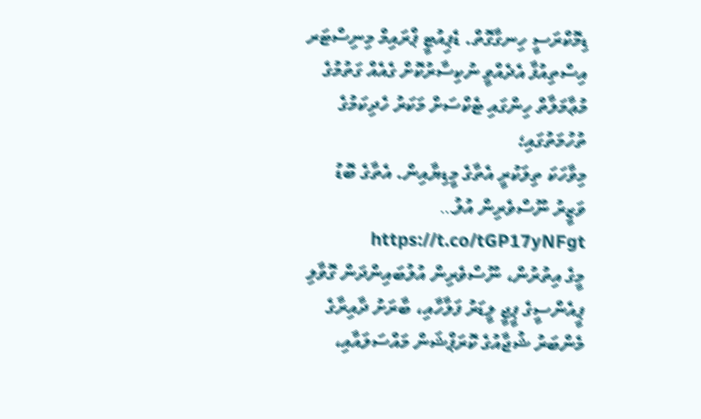ޑިމޮކްރަސީ ހިނގާގޮތް. ޑެޕިއުޓީ ޕްރައިމް މިނިސްޓަރ އިސްތިއުފާ އެދެއްވީ ނުކިސާރުކޮށް ގެއެއް ގަތުމުގެ މުޢާމަލާތް ހިންގައި ޓެކްސަށް މަކަރު ހެދިކަމުގެ ތުހުމަތުގައި؛
މިވާހަކަ ތިލަކުރީ އެތާގެ މީޑިޔާއިން. އެތާގެ ބޮޑު ވަޒީރު ނޫސްވެރިން އުލު… https://t.co/tGP17yNFgt
މީގެ އިތުރުން، ނޫސްވެރިން އުލުބައިންދަން ގޮވާލި ޕީއެންސީގެ ޕީޖީ ލީޑަރު ފަލާހާއި، ބާރަށު ދާއިރާގެ މެންބަރު ޝުޖާއުގެ ކޮރަޕްޝަން މައްސަލައާއި،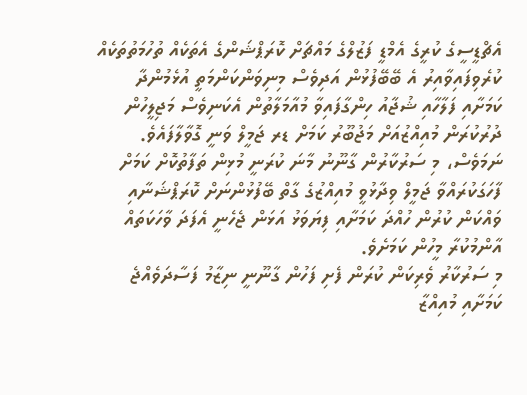އެޗްޑީސީގެ ކުރީގެ އެމްޑީ ފަޒުލްގެ މައްޗަށް ކޮރަޕްޝަންގެ އެތަކެއް ތުހުމަތުތަކެއް ކުރެވިފައިވާއިރު އެ ބޭބޭފުޅުން އަދިވެސް މިނިވަންކަންމަތީ އުޅެމުންދާ ކަމަށާއި ފަލާހާއި ޝުޖާއު ހިންގާފައިވާ މުއާމަލާތުން އެކަނިވެސް މަޖިލީހުން ދުރުކުރަން މުއިއްޒުއަށް މަޖުބޫރު ކަމަށް ޑރ ޖަމީލް ވަނީ ގޮވާލާފައެވެ.
ނަމަވެސް، މި ސަރުކާރުން ގާނޫނު މާނަ ކުރަނީ މުޅިން ތަފާތުކޮށް ކަމަށް ފާހަގަކުރައްވާ ޖަމީލް ވިދާޅުވީ މުއިއްޒުގެ ގާތް ބޭފުޅުންނަށް ކޮރަޕްޝަނާއި ވައްކަން ކުރުން ހުއްދަ ކަމަށާއި ފިޔަވަޅު އަޅަން ޖެހެނީ އެފަދަ ވާހަކަތައް އާންމުކުރާ މީހުން ކަމަށެވެ.
މި ސަރުކާރު ވެރިކަން ކުރަން ފެށި ފަހުން ގާނޫނީ ނިޒާމު ފަސާދަވެއްޖެ ކަމަށާއި މުއިއްޒާ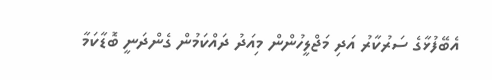އެބޭފުޅާގެ ސަރުކާރު އަދި މަޖްލީހުންން މިއަދު ދައްކަމުން ގެންދަނީ ބޮޑާކަމާ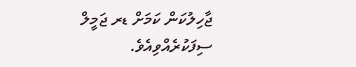ޖާހިލުކަން ކަމަށް ޑރ ޖަމީލް ސިފަކުރެއްވިއެވެ.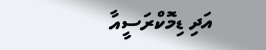އަދި ޑިމޮކްރަސީއާ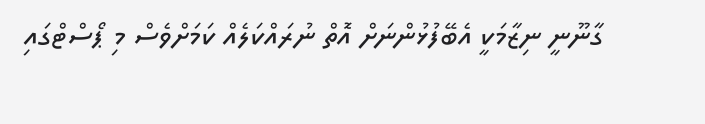ގާނޫނީ ނިޒާމަކީ އެބޭފުޅުންނަށް އޮތް ނުރައްކަލެއް ކަމަށްވެސް މި ޕޯސްޓްގައި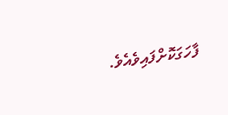ފާހަގަކޮށްފައިވެއެވެ.